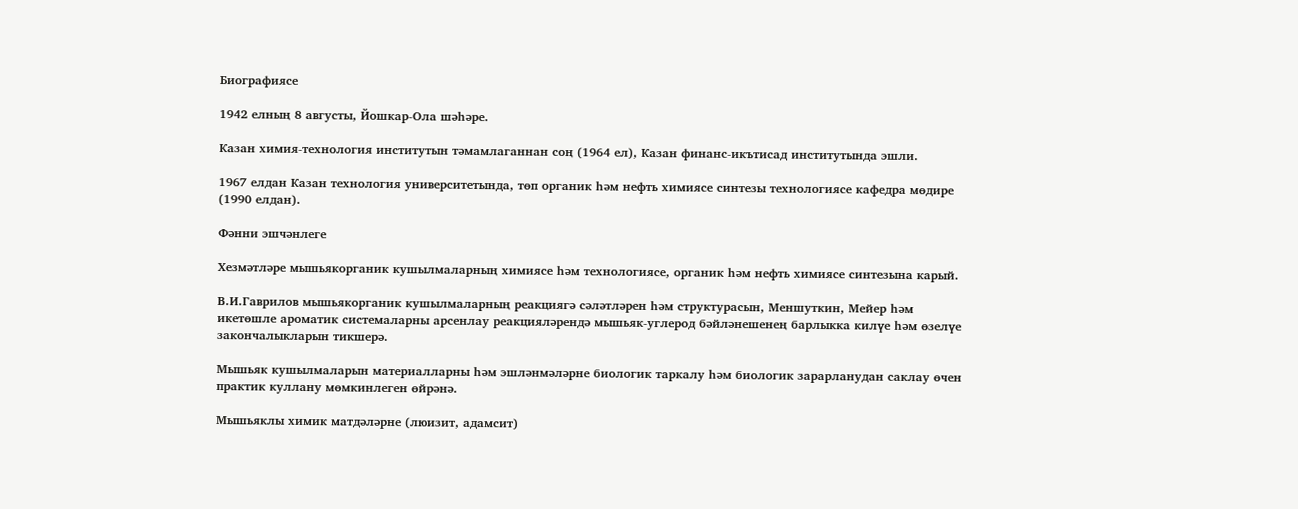Биографиясе

1942 елның 8 августы, Йошкар-Ола шәһәре.

Казан химия-технология институтын тәмамлаганнан соң (1964 ел), Казан финанс-икътисад институтында эшли.

1967 елдан Казан технология университетында, төп органик һәм нефть химиясе синтезы технологиясе кафедра мөдире (1990 елдан).

Фәнни эшчәнлеге

Хезмәтләре мышьякорганик кушылмаларның химиясе һәм технологиясе, органик һәм нефть химиясе синтезына карый.

В.И.Гаврилов мышьякорганик кушылмаларның реакциягә сәләтләрен һәм структурасын, Меншуткин, Мейер һәм икетөшле ароматик системаларны арсенлау реакцияләрендә мышьяк-углерод бәйләнешенең барлыкка килүе һәм өзелүе закончалыкларын тикшерә.

Мышьяк кушылмаларын материалларны һәм эшләнмәләрне биологик таркалу һәм биологик зарарланудан саклау өчен практик куллану мөмкинлеген өйрәнә.

Мышьяклы химик матдәләрне (люизит, адамсит)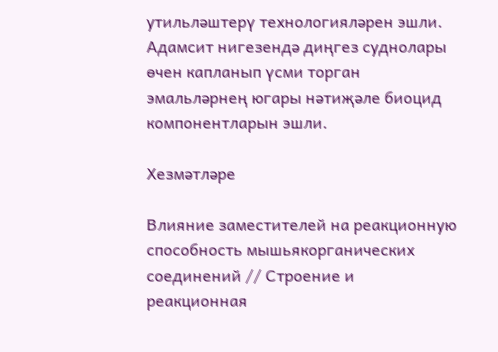утильләштерү технологияләрен эшли. Адамсит нигезендә диңгез суднолары өчен капланып үсми торган эмальләрнең югары нәтиҗәле биоцид компонентларын эшли.

Хезмәтләре

Влияние заместителей на реакционную способность мышьякорганических соединений // Строение и реакционная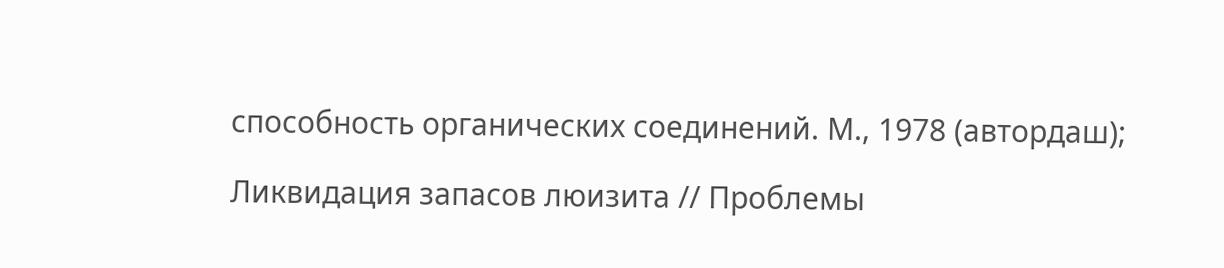способность органических соединений. М., 1978 (автордаш);

Ликвидация запасов люизита // Проблемы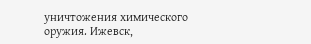уничтожения химического оружия. Ижевск,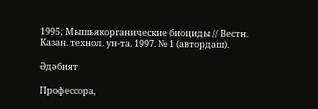1995; Мышьякорганические биоциды // Вестн. Казан. технол. ун-та. 1997. № 1 (автордаш).

Әдәбият

Профессора,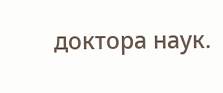доктора наук.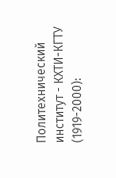Политехнический институт - КХТИ-КГТУ (1919-2000):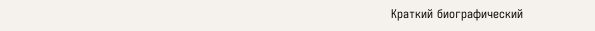Краткий биографический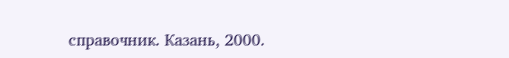справочник. Казань, 2000.